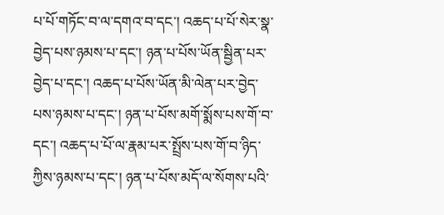པ་པོ་གཏོང་བ་ལ་དགའ་བ་དང་། འཆད་པ་པོ་སེར་སྣ་བྱེད་པས་ཉམས་པ་དང་། ཉན་པ་པོས་ཡོན་སྦྱིན་པར་ བྱེད་པ་དང་། འཆད་པ་པོས་ཡོན་མི་ལེན་པར་བྱེད་པས་ཉམས་པ་དང་། ཉན་པ་པོས་མགོ་སྨོས་པས་གོ་བ་དང་། འཆད་པ་པོ་ལ་རྣམ་པར་སྤྲོས་པས་གོ་བ་ཉིད་ཀྱིས་ཉམས་པ་དང་། ཉན་པ་པོས་མདོ་ལ་སོགས་པའི་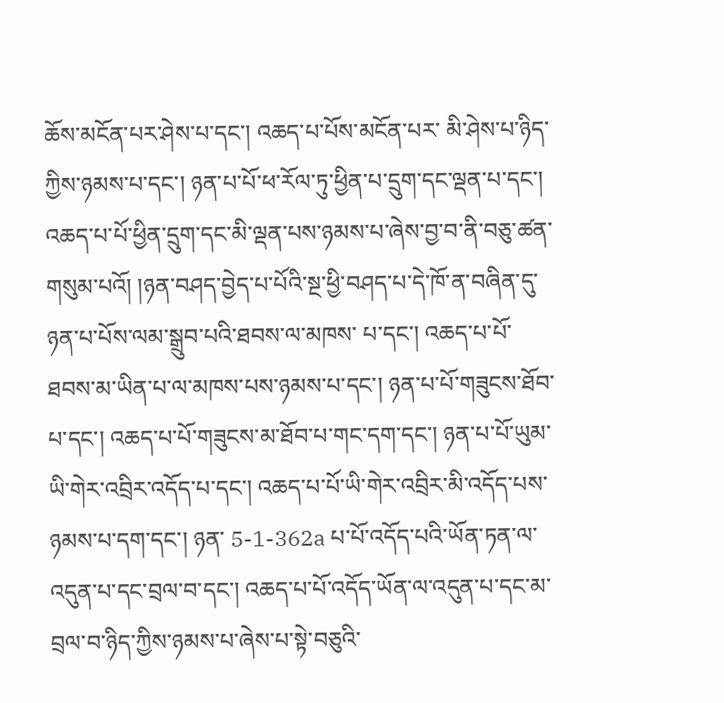ཆོས་མངོན་པར་ཤེས་པ་དང་། འཆད་པ་པོས་མངོན་པར་ མི་ཤེས་པ་ཉིད་ཀྱིས་ཉམས་པ་དང་། ཉན་པ་པོ་ཕ་རོལ་ཏུ་ཕྱིན་པ་དྲུག་དང་ལྡན་པ་དང་། འཆད་པ་པོ་ཕྱིན་དྲུག་དང་མི་ལྡན་པས་ཉམས་པ་ཞེས་བྱ་བ་ནི་བཅུ་ཚན་གསུམ་པའོ། །ཉན་བཤད་བྱེད་པ་པོའི་སྔ་ཕྱི་བཤད་པ་དེ་ཁོ་ན་བཞིན་དུ་ཉན་པ་པོས་ལམ་སྒྲུབ་པའི་ཐབས་ལ་མཁས་ པ་དང་། འཆད་པ་པོ་ཐབས་མ་ཡིན་པ་ལ་མཁས་པས་ཉམས་པ་དང་། ཉན་པ་པོ་གཟུངས་ཐོབ་པ་དང་། འཆད་པ་པོ་གཟུངས་མ་ཐོབ་པ་གང་དག་དང་། ཉན་པ་པོ་ཡུམ་ཡི་གེར་འབྲིར་འདོད་པ་དང་། འཆད་པ་པོ་ཡི་གེར་འབྲིར་མི་འདོད་པས་ཉམས་པ་དག་དང་། ཉན་ 5-1-362a པ་པོ་འདོད་པའི་ཡོན་ཏན་ལ་འདུན་པ་དང་བྲལ་བ་དང་། འཆད་པ་པོ་འདོད་ཡོན་ལ་འདུན་པ་དང་མ་བྲལ་བ་ཉིད་ཀྱིས་ཉམས་པ་ཞེས་པ་སྟེ་བཅུའི་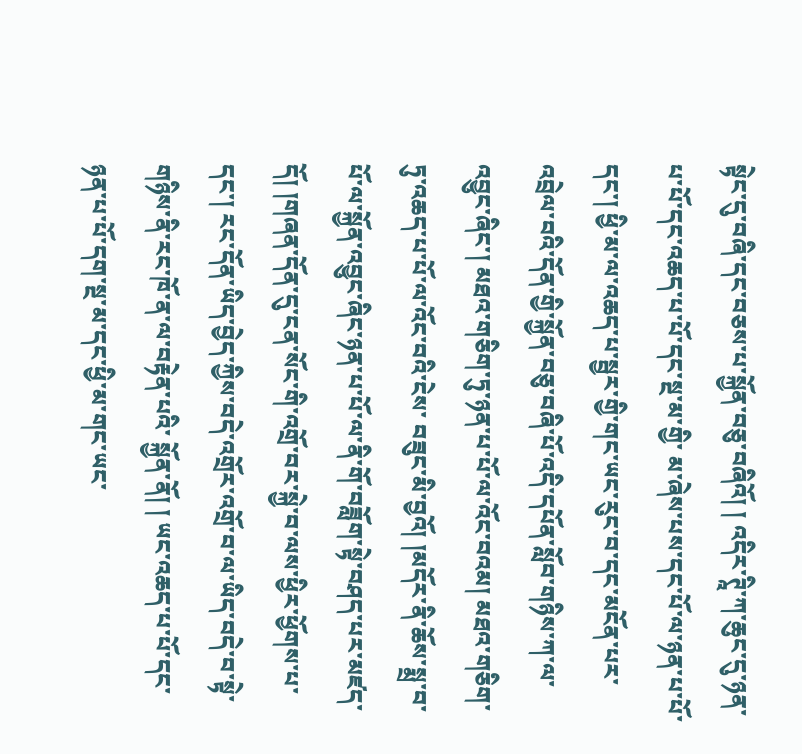སྟེང་དུ་བཞི་དང་བཅས་པ་སྐྱོན་བཅུ་བཞིའོ། ། འདིར་ཊཱི་ཀ་ཆུང་དུ་ཉན་པ་པོ་དང་འཆད་པ་པོ་དང་སྔ་མ་གྱི་ མ་ཞེས་པས་དང་པོ་ལ་ཉན་པ་པོ་དང་། ཕྱི་མ་ལ་འཆད་པ་སྦྱར་གྱི་གང་ཡང་རུང་བ་དང་མངོན་པར་འབྲེལ་བའི་དོན་གྱི་སྐྱོན་བཅུ་བཞི་པོ་འདི་དཔོན་སློབ་གཉིས་ཀ་ལ་འབྱུང་ཞིང་། མཐའ་གཅིག་ཏུ་ཉན་པ་པོ་ལ་འོང་བའམ། མཐའ་གཅིག་ཏུ་འཆད་པ་པོ་ལ་འོང་བའི་ངེས་ བཟུང་མི་བྱའོ། །མདོར་ནི་ཆོས་སྨྲ་བ་པོ་ལ་སྐྱོན་འབྱུང་ཞིང་ཉན་པ་པོ་ལ་ནི་གོ་བཟློག་སྟེ་བཤད་པར་མཛད་དོ། །གཞན་དོན་དུ་ངན་སོང་གི་འགྲོ་བར་སྐྱེ་བ་ལས་ཕྱིར་ཕྱོགས་པ་དང་། རང་དོན་ཡིད་བྱེད་ཀྱིས་བདེ་འགྲོར་འགྲོ་བ་ལ་ཡིད་བདེ་བ་སྟེ་གཉིས་ནི་རང་ཁོ་ན་ལ་བརྟེན་པའི་ སྐྱོན་ནོ། ། ཡང་འཆད་པ་པོ་དང་ཉན་པ་པོ་དག་སྔ་མ་དང་ཕྱི་མ་གང་ཡང་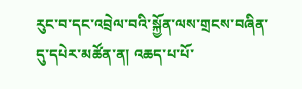རུང་བ་དང་འབྲེལ་བའི་སྐྱོན་ལས་གྲངས་བཞིན་དུ་དཔེར་མཚོན་ན། འཆད་པ་པོ་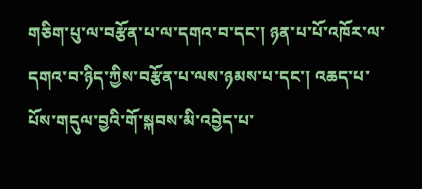གཅིག་པུ་ལ་བརྩོན་པ་ལ་དགའ་བ་དང་། ཉན་པ་པོ་འཁོར་ལ་དགའ་བ་ཉིད་ཀྱིས་བརྩོན་པ་ལས་ཉམས་པ་དང་། འཆད་པ་ པོས་གདུལ་བྱའི་གོ་སྐབས་མི་འབྱེད་པ་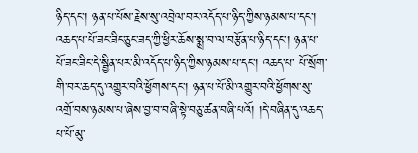ཉིད་དང་། ཉན་པ་པོས་རྗེས་སུ་འབྲེལ་བར་འདོད་པ་ཉིད་ཀྱིས་ཉམས་པ་དང་། འཆད་པ་པོ་ཟང་ཟིང་ཅུང་ཟད་ཀྱི་ཕྱིར་ཆོས་སྨྲ་བ་ལ་བརྩོན་པ་ཉིད་དང་། ཉན་པ་པོ་ཟང་ཟིང་དེ་སྦྱིན་པར་མི་འདོད་པ་ཉིད་ཀྱིས་ཉམས་པ་དང་། འཆད་པ་ པོ་སྲོག་གི་བར་ཆད་དུ་འགྱུར་བའི་ཕྱོགས་དང་། ཉན་པ་པོ་མི་འགྱུར་བའི་ཕྱོགས་སུ་འགྲོ་བས་ཉམས་པ་ཞེས་བྱ་བ་བཞི་སྟེ་བཅུ་ཚན་བཞི་པའོ། །དེ་བཞིན་དུ་འཆད་པ་པོ་མུ་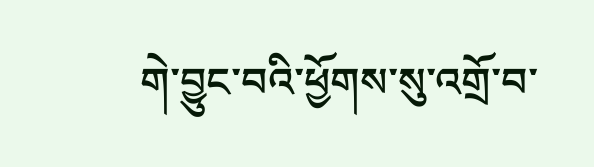གེ་བྱུང་བའི་ཕྱོགས་སུ་འགྲོ་བ་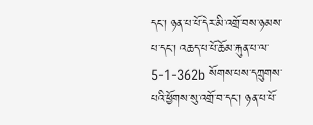དང་། ཉན་པ་པོ་དེར་མི་འགྲོ་བས་ཉམས་པ་དང་། འཆད་པ་པོ་ཆོམ་རྐུན་པ་ལ་ 5-1-362b སོགས་པས་དཀྲུགས་པའི་ཕྱོགས་སུ་འགྲོ་བ་དང་། ཉན་པ་པོ་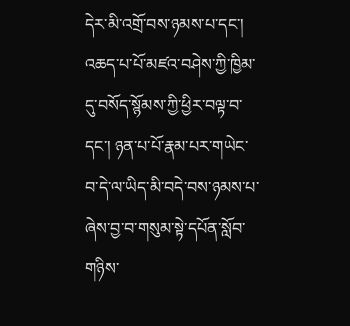དེར་མི་འགྲོ་བས་ཉམས་པ་དང་། འཆད་པ་པོ་མཛའ་བཤེས་ཀྱི་ཁྱིམ་དུ་བསོད་སྙོམས་ཀྱི་ཕྱིར་བལྟ་བ་དང་། ཉན་པ་པོ་རྣམ་པར་གཡེང་བ་དེ་ལ་ཡིད་མི་བདེ་བས་ཉམས་པ་ཞེས་བྱ་བ་གསུམ་སྟེ་དཔོན་སློབ་གཉིས་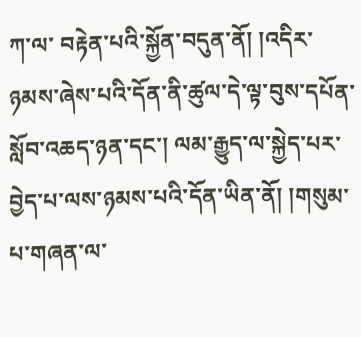ཀ་ལ་ བརྟེན་པའི་སྐྱོན་བདུན་ནོ། །འདིར་ཉམས་ཞེས་པའི་དོན་ནི་ཚུལ་དེ་ལྟ་བུས་དཔོན་སློབ་འཆད་ཉན་དང་། ལམ་རྒྱུད་ལ་སྐྱེད་པར་བྱེད་པ་ལས་ཉམས་པའི་དོན་ཡིན་ནོ། །གསུམ་པ་གཞན་ལ་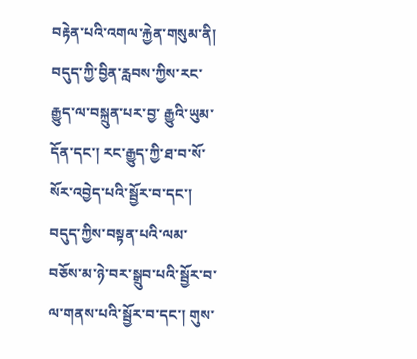བརྟེན་པའི་འགལ་རྐྱེན་གསུམ་ནི། བདུད་ཀྱི་བྱིན་རླབས་ཀྱིས་རང་རྒྱུད་ལ་བསྐྲུན་པར་བྱ་ རྒྱུའི་ཡུམ་དོན་དང་། རང་རྒྱུད་ཀྱི་ཐ་བ་སོ་སོར་འབྱེད་པའི་སྦྱོར་བ་དང་། བདུད་ཀྱིས་བསྟན་པའི་ལམ་བཅོས་མ་ཉེ་བར་སྒྲུབ་པའི་སྦྱོར་བ་ལ་གནས་པའི་སྦྱོར་བ་དང་། གུས་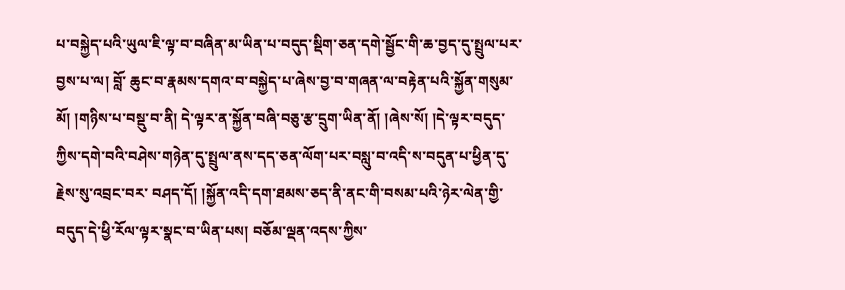པ་བསྐྱེད་པའི་ཡུལ་ཇི་ལྟ་བ་བཞིན་མ་ཡིན་པ་བདུད་སྡིག་ཅན་དགེ་སྦྱོང་གི་ཆ་བྱད་དུ་སྤྲུལ་པར་བྱས་པ་ལ། བློ་ ཆུང་བ་རྣམས་དགའ་བ་བསྐྱེད་པ་ཞེས་བྱ་བ་གཞན་ལ་བརྟེན་པའི་སྐྱོན་གསུམ་མོ། །གཉིས་པ་བསྡུ་བ་ནི། དེ་ལྟར་ན་སྐྱོན་བཞི་བཅུ་རྩ་དྲུག་ཡིན་ནོ། །ཞེས་སོ། །དེ་ལྟར་བདུད་ཀྱིས་དགེ་བའི་བཤེས་གཉེན་དུ་སྤྲུལ་ནས་དད་ཅན་ལོག་པར་བསླུ་བ་འདི་ས་བདུན་པ་ཕྱིན་དུ་རྗེས་སུ་འབྲང་བར་ བཤད་དོ། །སྐྱོན་འདི་དག་ཐམས་ཅད་ནི་ནང་གི་བསམ་པའི་ཉེར་ལེན་གྱི་བདུད་དེ་ཕྱི་རོལ་ལྟར་སྣང་བ་ཡིན་པས། བཅོམ་ལྡན་འདས་ཀྱིས་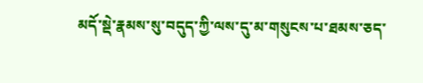མདོ་སྡེ་རྣམས་སུ་བདུད་ཀྱི་ལས་དུ་མ་གསུངས་པ་ཐམས་ཅད་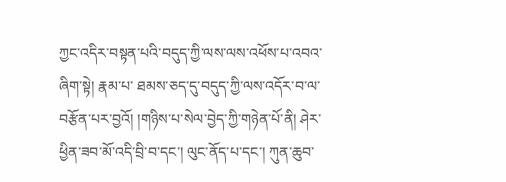ཀྱང་འདིར་བསྟན་པའི་བདུད་ཀྱི་ལས་ལས་འཕོས་པ་འབའ་ཞིག་སྟེ། རྣམ་པ་ ཐམས་ཅད་དུ་བདུད་ཀྱི་ལས་འདོར་བ་ལ་བརྩོན་པར་བྱའོ། །གཉིས་པ་སེལ་བྱེད་ཀྱི་གཉེན་པོ་ནི། ཤེར་ཕྱིན་ཟབ་མོ་འདི་བྲི་བ་དང་། ལུང་ནོད་པ་དང་། ཀུན་ཆུབ་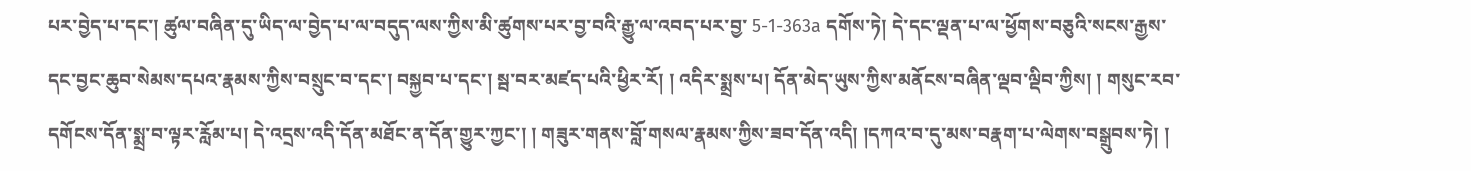པར་བྱེད་པ་དང་། ཚུལ་བཞིན་དུ་ཡིད་ལ་བྱེད་པ་ལ་བདུད་ལས་ཀྱིས་མི་ཚུགས་པར་བྱ་བའི་རྒྱུ་ལ་འབད་པར་བྱ་ 5-1-363a དགོས་ཏེ། དེ་དང་ལྡན་པ་ལ་ཕྱོགས་བཅུའི་སངས་རྒྱས་དང་བྱང་ཆུབ་སེམས་དཔའ་རྣམས་ཀྱིས་བསྲུང་བ་དང་། བསྐྱབ་པ་དང་། སྦ་བར་མཛད་པའི་ཕྱིར་རོ། ། འདིར་སྨྲས་པ། དོན་མེད་ཡུས་ཀྱིས་མནོངས་བཞིན་ལྡབ་ལྡིབ་ཀྱིས། ། གསུང་རབ་ དགོངས་དོན་སྨྲ་བ་ལྟར་རློམ་པ། དེ་འདྲས་འདི་དོན་མཐོང་ན་དོན་གྱུར་ཀྱང་། ། གཟུར་གནས་བློ་གསལ་རྣམས་ཀྱིས་ཟབ་དོན་འདི། །དཀའ་བ་དུ་མས་བརྣག་པ་ལེགས་བསྒྲུབས་ཏེ། །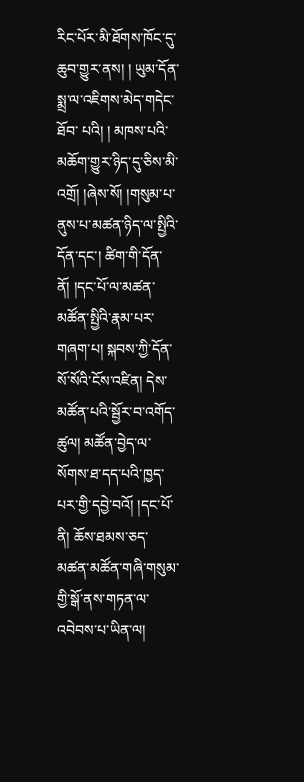རིང་པོར་མི་ཐོགས་ཁོང་དུ་ཆུབ་གྱུར་ནས། ། ཡུམ་དོན་སྨྲ་ལ་འཇིགས་མེད་གདེང་ཐོབ་ པའི། ། མཁས་པའི་མཆོག་གྱུར་ཉིད་དུ་ཅིས་མི་འགྲོ། །ཞེས་སོ། །གསུམ་པ་ནུས་པ་མཚན་ཉིད་ལ་སྤྱིའི་དོན་དང་། ཚིག་གི་དོན་ནོ། །དང་པོ་ལ་མཚན་མཚོན་སྤྱིའི་རྣམ་པར་གཞག་པ། སྐབས་ཀྱི་དོན་སོ་སོའི་ངོས་འཛིན། དེས་མཚོན་པའི་སྦྱོར་བ་འགོད་ ཚུལ། མཚོན་བྱེད་ལ་སོགས་ཐ་དད་པའི་ཁྱད་པར་གྱི་དབྱེ་བའོ། །དང་པོ་ནི། ཆོས་ཐམས་ཅད་མཚན་མཚོན་གཞི་གསུམ་གྱི་སྒོ་ནས་གཏན་ལ་འབེབས་པ་ཡིན་ལ།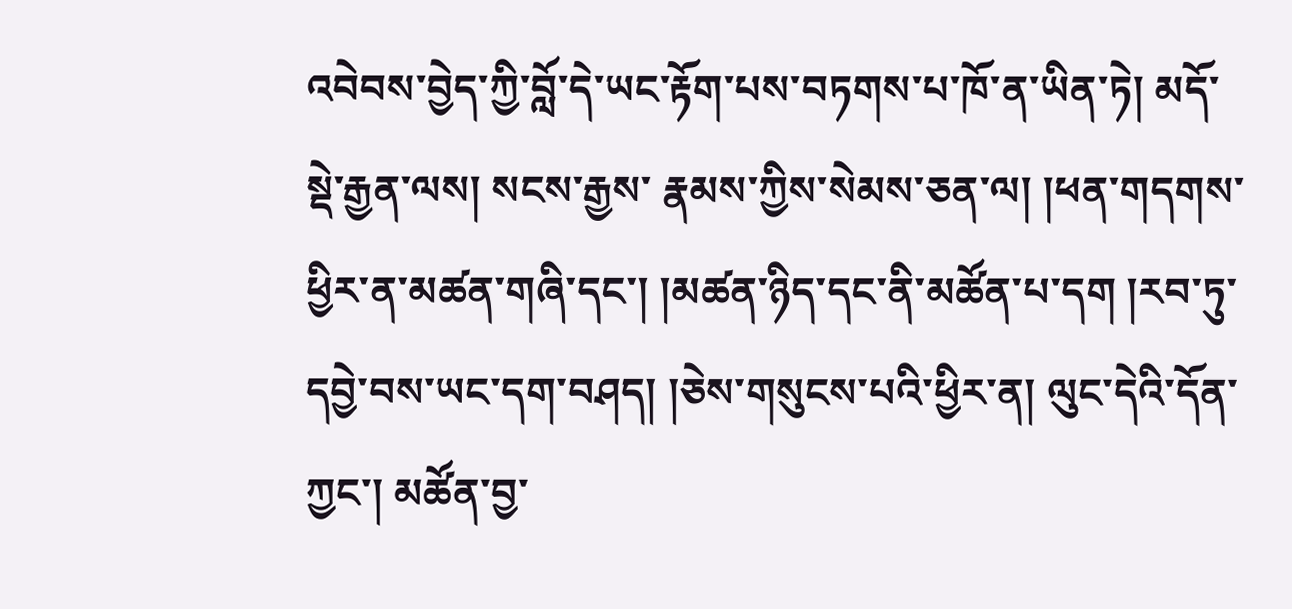འབེབས་བྱེད་ཀྱི་བློ་དེ་ཡང་རྟོག་པས་བཏགས་པ་ཁོ་ན་ཡིན་ཏེ། མདོ་སྡེ་རྒྱན་ལས། སངས་རྒྱས་ རྣམས་ཀྱིས་སེམས་ཅན་ལ། །ཕན་གདགས་ཕྱིར་ན་མཚན་གཞི་དང་། །མཚན་ཉིད་དང་ནི་མཚོན་པ་དག །རབ་ཏུ་དབྱེ་བས་ཡང་དག་བཤད། །ཅེས་གསུངས་པའི་ཕྱིར་ན། ལུང་དེའི་དོན་ཀྱང་། མཚོན་བྱ་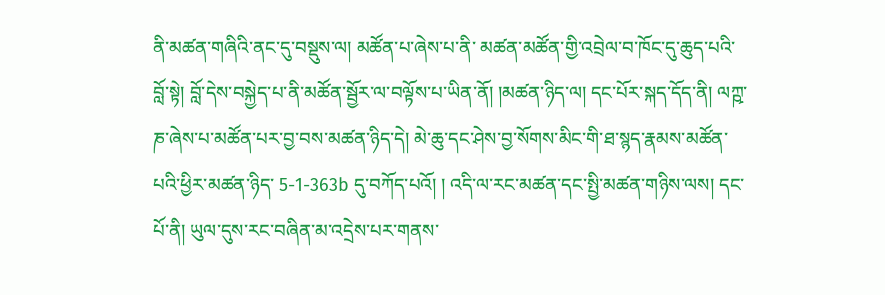ནི་མཚན་གཞིའི་ནང་དུ་བསྡུས་ལ། མཚོན་པ་ཞེས་པ་ནི་ མཚན་མཚོན་གྱི་འབྲེལ་བ་ཁོང་དུ་ཆུད་པའི་བློ་སྟེ། བློ་དེས་བསྐྱེད་པ་ནི་མཚོན་སྦྱོར་ལ་བལྟོས་པ་ཡིན་ནོ། །མཚན་ཉིད་ལ། དང་པོར་སྐད་དོད་ནི། ལཀྵ་ཎ་ཞེས་པ་མཚོན་པར་བྱ་བས་མཚན་ཉིད་དེ། མེ་ཆུ་དང་ཤེས་བྱ་སོགས་མིང་གི་ཐ་སྙད་རྣམས་མཚོན་པའི་ཕྱིར་མཚན་ཉིད་ 5-1-363b དུ་བཀོད་པའོ། ། འདི་ལ་རང་མཚན་དང་སྤྱི་མཚན་གཉིས་ལས། དང་པོ་ནི། ཡུལ་དུས་རང་བཞིན་མ་འདྲེས་པར་གནས་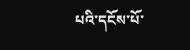པའི་དངོས་པོ་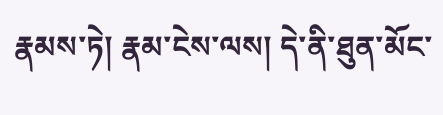རྣམས་ཏེ། རྣམ་ངེས་ལས། དེ་ནི་ཐུན་མོང་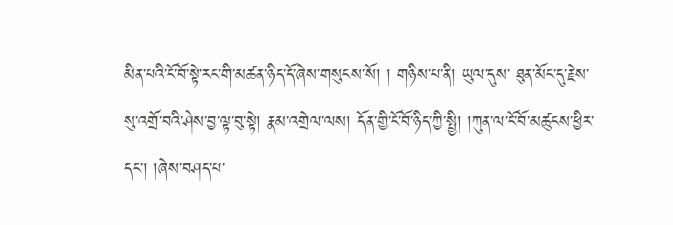མིན་པའི་ངོ་བོ་སྟེ་རང་གི་མཚན་ཉིད་དོ་ཞེས་གསུངས་སོ། ། གཉིས་པ་ནི། ཡུལ་དུས་ ཐུན་མོང་དུ་རྗེས་སུ་འགྲོ་བའི་ཤེས་བྱ་ལྟ་བུ་སྟེ། རྣམ་འགྲེལ་ལས། དོན་གྱི་ངོ་བོ་ཉིད་ཀྱི་སྤྱི། །ཀུན་ལ་ངོ་བོ་མཚུངས་ཕྱིར་དང་། །ཞེས་བཤད་པ་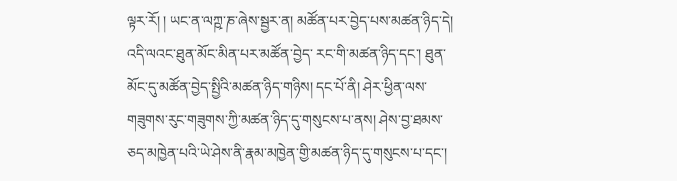ལྟར་རོ། ། ཡང་ན་ལཀྵ་ཎ་ཞེས་སྦྱར་ན། མཚོན་པར་བྱེད་པས་མཚན་ཉིད་དེ། འདི་ལའང་ཐུན་མོང་མིན་པར་མཚོན་བྱེད་ རང་གི་མཚན་ཉིད་དང་། ཐུན་མོང་དུ་མཚོན་བྱེད་སྤྱིའི་མཚན་ཉིད་གཉིས། དང་པོ་ནི། ཤེར་ཕྱིན་ལས་གཟུགས་རུང་གཟུགས་ཀྱི་མཚན་ཉིད་དུ་གསུངས་པ་ནས། ཤེས་བྱ་ཐམས་ཅད་མཁྱེན་པའི་ཡེ་ཤེས་ནི་རྣམ་མཁྱེན་གྱི་མཚན་ཉིད་དུ་གསུངས་པ་དང་།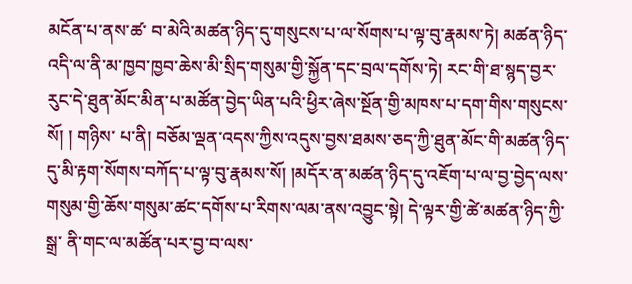མངོན་པ་ནས་ཚ་ བ་མེའི་མཚན་ཉིད་དུ་གསུངས་པ་ལ་སོགས་པ་ལྟ་བུ་རྣམས་ཏེ། མཚན་ཉིད་འདི་ལ་ནི་མ་ཁྱབ་ཁྱབ་ཆེས་མི་སྲིད་གསུམ་གྱི་སྐྱོན་དང་བྲལ་དགོས་ཏེ། རང་གི་ཐ་སྙད་བྱར་རུང་དེ་ཐུན་མོང་མིན་པ་མཚོན་བྱེད་ཡིན་པའི་ཕྱིར་ཞེས་སྔོན་གྱི་མཁས་པ་དག་གིས་གསུངས་སོ། ། གཉིས་ པ་ནི། བཅོམ་ལྡན་འདས་ཀྱིས་འདུས་བྱས་ཐམས་ཅད་ཀྱི་ཐུན་མོང་གི་མཚན་ཉིད་དུ་མི་རྟག་སོགས་བཀོད་པ་ལྟ་བུ་རྣམས་སོ། །མདོར་ན་མཚན་ཉིད་དུ་འཇོག་པ་ལ་བྱ་བྱེད་ལས་གསུམ་གྱི་ཆོས་གསུམ་ཚང་དགོས་པ་རིགས་ལམ་ནས་འབྱུང་སྟེ། དེ་ལྟར་གྱི་ཚེ་མཚན་ཉིད་ཀྱི་སྒྲ་ ནི་གང་ལ་མཚོན་པར་བྱ་བ་ལས་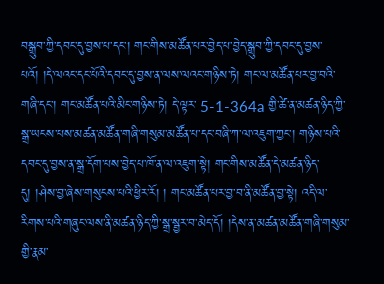བསྒྲུབ་ཀྱི་དབང་དུ་བྱས་པ་དང་། གང་གིས་མཚོན་པར་བྱེད་པ་བྱེད་སྒྲུབ་ཀྱི་དབང་དུ་བྱས་པའོ། །དེ་ལའང་དང་པོའི་དབང་དུ་བྱས་ན་ལས་ལའང་གཉིས་ཏེ། གང་ལ་མཚོན་པར་བྱ་བའི་གཞི་དང་། གང་མཚོན་པའི་མིང་གཉིས་ཏེ། དེ་ལྟར་ 5-1-364a གྱི་ཚེ་ན་མཚན་ཉིད་ཀྱི་སྒྲ་ཡངས་པས་མཚན་མཚོན་གཞི་གསུམ་མཚོན་པ་དང་བཞི་ཀ་ལ་འཇུག་ཀྱང་། གཉིས་པའི་དབང་དུ་བྱས་ན་སྒྲ་དོག་པས་བྱེད་པ་ཁོ་ན་ལ་འཇུག་སྟེ། གང་གིས་མཚོན་དེ་མཚན་ཉིད་དུ། །ཤེས་བྱ་ཞེས་གསུངས་པའི་ཕྱིར་རོ། ། གང་མཚོན་པར་བྱ་བ་ནི་མཚོན་བྱ་སྟེ། འདི་ལ་རིགས་པའི་གཞུང་ལས་ནི་མཚན་ཉིད་ཀྱི་སྒྲ་སྦྱར་བ་མེད་དོ། །དེས་ན་མཚན་མཚོན་གཞི་གསུམ་གྱི་རྣམ་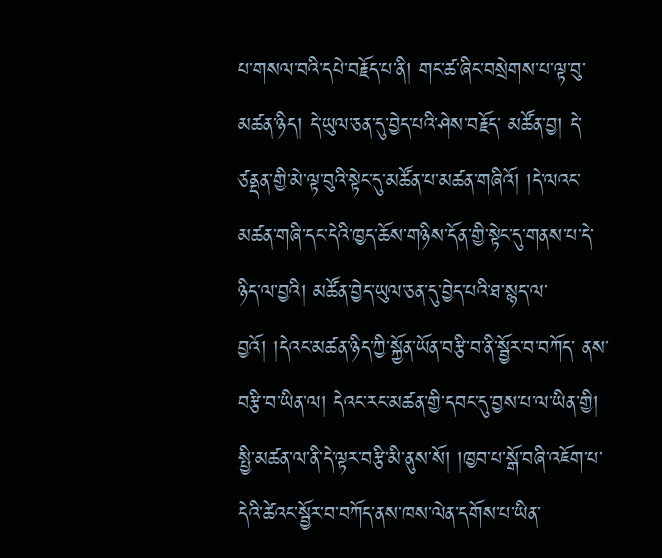པ་གསལ་བའི་དཔེ་བརྗོད་པ་ནི། གང་ཚ་ཞིང་བསྲེགས་པ་ལྟ་བུ་མཚན་ཉིད། དེ་ཡུལ་ཅན་དུ་བྱེད་པའི་ཤེས་བརྗོད་ མཚོན་བྱ། དེ་ཙནྡན་གྱི་མེ་ལྟ་བུའི་སྟེང་དུ་མཚོན་པ་མཚན་གཞིའོ། །དེ་ལའང་མཚན་གཞི་དང་དེའི་ཁྱད་ཆོས་གཉིས་དོན་གྱི་སྟེང་དུ་གནས་པ་དེ་ཉིད་ལ་བྱའི། མཚོན་བྱེད་ཡུལ་ཅན་དུ་བྱེད་པའི་ཐ་སྙད་ལ་བྱའོ། །དེའང་མཚན་ཉིད་ཀྱི་སྐྱོན་ཡོན་བརྩི་བ་ནི་སྦྱོར་བ་བཀོད་ ནས་བརྩི་བ་ཡིན་ལ། དེའང་རང་མཚན་གྱི་དབང་དུ་བྱས་པ་ལ་ཡིན་གྱི། སྤྱི་མཚན་ལ་ནི་དེ་ལྟར་བརྩི་མི་ནུས་སོ། །ཁྱབ་པ་སྒོ་བཞི་འཇོག་པ་དེའི་ཚེའང་སྦྱོར་བ་བཀོད་ནས་ཁས་ལེན་དགོས་པ་ཡིན་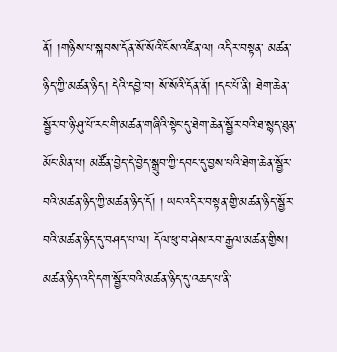ནོ། །གཉིས་པ་སྐབས་དོན་སོ་སོའི་ངོས་འཛིན་ལ། འདིར་བསྟན་ མཚན་ཉིད་ཀྱི་མཚན་ཉིད། དེའི་དབྱེ་བ། སོ་སོའི་དོན་ནོ། །དང་པོ་ནི། ཐེག་ཆེན་སྦྱོར་བ་ཉི་ཤུ་པོ་རང་གི་མཚན་གཞིའི་སྟེང་དུ་ཐེག་ཆེན་སྦྱོར་བའི་ཐ་སྙད་ཐུན་མོང་མིན་པ། མཚོན་བྱེད་དེ་བྱེད་སྒྲུབ་ཀྱི་དབང་དུ་བྱས་པའི་ཐེག་ཆེན་སྦྱོར་བའི་མཚན་ཉིད་ཀྱི་མཚན་ཉིད་དོ། ། ཡང་འདིར་བསྟན་གྱི་མཚན་ཉིད་སྦྱོར་བའི་མཚན་ཉིད་དུ་བཤད་པ་ལ། དོལ་ཕུ་བ་ཤེས་རབ་རྒྱལ་མཚན་གྱིས། མཚན་ཉིད་འདི་དག་སྦྱོར་བའི་མཚན་ཉིད་དུ་འཆད་པ་ནི་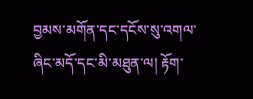བྱམས་མགོན་དང་དངོས་སུ་འགལ་ཞིང་མདོ་དང་མི་མཐུན་ལ། རྟོག་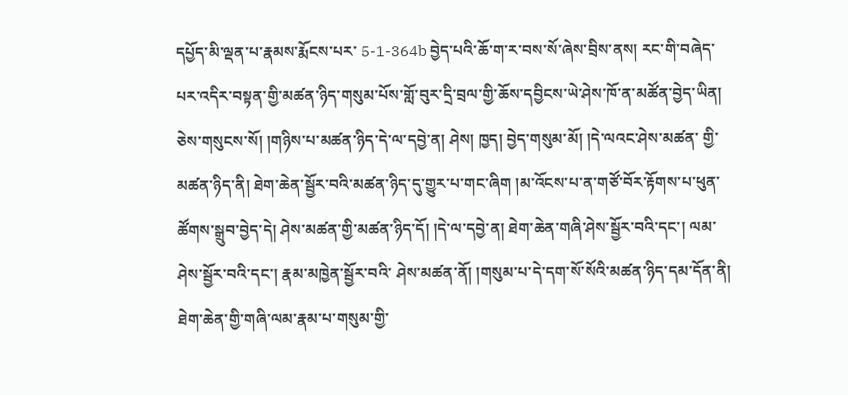དཔྱོད་མི་ལྡན་པ་རྣམས་རྨོངས་པར་ 5-1-364b བྱེད་པའི་ཆོ་ག་ར་བས་སོ་ཞེས་བྲིས་ནས། རང་གི་བཞེད་པར་འདིར་བསྟན་གྱི་མཚན་ཉིད་གསུམ་པོས་གློ་བུར་དྲི་བྲལ་གྱི་ཆོས་དབྱིངས་ཡེ་ཤེས་ཁོ་ན་མཚོན་བྱེད་ཡིན། ཅེས་གསུངས་སོ། །གཉིས་པ་མཚན་ཉིད་དེ་ལ་དབྱེ་ན། ཤེས། ཁྱད། བྱེད་གསུམ་མོ། །དེ་ལའང་ཤེས་མཚན་ གྱི་མཚན་ཉིད་ནི། ཐེག་ཆེན་སྦྱོར་བའི་མཚན་ཉིད་དུ་གྱུར་པ་གང་ཞིག །མ་འོངས་པ་ན་གཙོ་བོར་རྟོགས་པ་ཕུན་ཚོགས་སྒྲུབ་བྱེད་དེ། ཤེས་མཚན་གྱི་མཚན་ཉིད་དོ། །དེ་ལ་དབྱེ་ན། ཐེག་ཆེན་གཞི་ཤེས་སྦྱོར་བའི་དང་། ལམ་ཤེས་སྦྱོར་བའི་དང་། རྣམ་མཁྱེན་སྦྱོར་བའི་ ཤེས་མཚན་ནོ། །གསུམ་པ་དེ་དག་སོ་སོའི་མཚན་ཉིད་དམ་དོན་ནི། ཐེག་ཆེན་གྱི་གཞི་ལམ་རྣམ་པ་གསུམ་གྱི་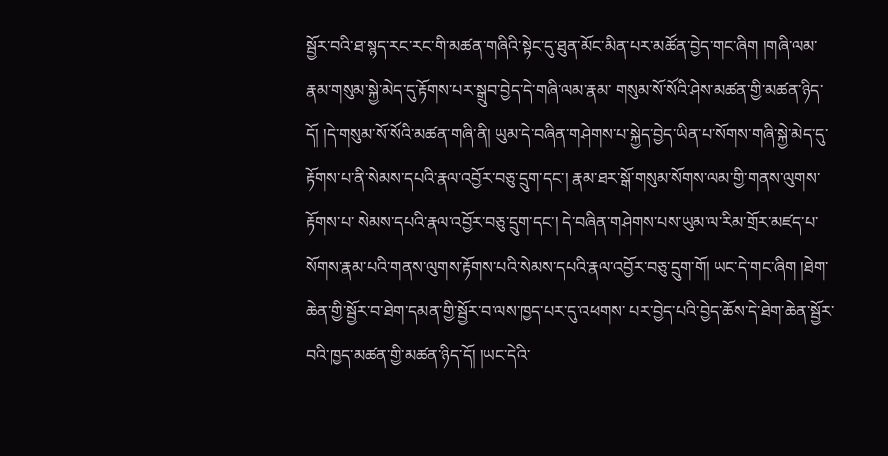སྦྱོར་བའི་ཐ་སྙད་རང་རང་གི་མཚན་གཞིའི་སྟེང་དུ་ཐུན་མོང་མིན་པར་མཚོན་བྱེད་གང་ཞིག །གཞི་ལམ་རྣམ་གསུམ་སྐྱེ་མེད་དུ་རྟོགས་པར་སྒྲུབ་བྱེད་དེ་གཞི་ལམ་རྣམ་ གསུམ་སོ་སོའི་ཤེས་མཚན་གྱི་མཚན་ཉིད་དོ། །དེ་གསུམ་སོ་སོའི་མཚན་གཞི་ནི། ཡུམ་དེ་བཞིན་གཤེགས་པ་སྐྱེད་བྱེད་ཡིན་པ་སོགས་གཞི་སྐྱེ་མེད་དུ་རྟོགས་པ་ནི་སེམས་དཔའི་རྣལ་འབྱོར་བཅུ་དྲུག་དང་། རྣམ་ཐར་སྒོ་གསུམ་སོགས་ལམ་གྱི་གནས་ལུགས་རྟོགས་པ་ སེམས་དཔའི་རྣལ་འབྱོར་བཅུ་དྲུག་དང་། དེ་བཞིན་གཤེགས་པས་ཡུམ་ལ་རིམ་གྲོར་མཛད་པ་སོགས་རྣམ་པའི་གནས་ལུགས་རྟོགས་པའི་སེམས་དཔའི་རྣལ་འབྱོར་བཅུ་དྲུག་གོ། ཡང་དེ་གང་ཞིག །ཐེག་ཆེན་གྱི་སྦྱོར་བ་ཐེག་དམན་གྱི་སྦྱོར་བ་ལས་ཁྱད་པར་དུ་འཕགས་ པར་བྱེད་པའི་བྱེད་ཆོས་དེ་ཐེག་ཆེན་སྦྱོར་བའི་ཁྱད་མཚན་གྱི་མཚན་ཉིད་དོ། །ཡང་དེའི་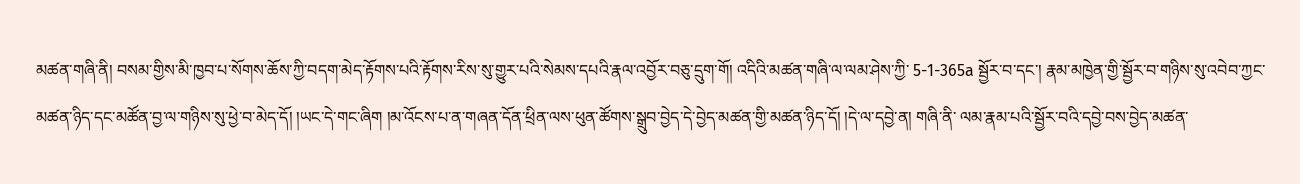མཚན་གཞི་ནི། བསམ་གྱིས་མི་ཁྱབ་པ་སོགས་ཆོས་ཀྱི་བདག་མེད་རྟོགས་པའི་རྟོགས་རིས་སུ་གྱུར་པའི་སེམས་དཔའི་རྣལ་འབྱོར་བཅུ་དྲུག་གོ། འདིའི་མཚན་གཞི་ལ་ལམ་ཤེས་ཀྱི་ 5-1-365a སྦྱོར་བ་དང་། རྣམ་མཁྱེན་གྱི་སྦྱོར་བ་གཉིས་སུ་འབེབ་ཀྱང་མཚན་ཉིད་དང་མཚོན་བྱ་ལ་གཉིས་སུ་ཕྱེ་བ་མེད་དོ། །ཡང་དེ་གང་ཞིག །མ་འོངས་པ་ན་གཞན་དོན་ཕྲིན་ལས་ཕུན་ཚོགས་སྒྲུབ་བྱེད་དེ་བྱེད་མཚན་གྱི་མཚན་ཉིད་དོ། །དེ་ལ་དབྱེ་ན། གཞི་ནི་ ལམ་རྣམ་པའི་སྦྱོར་བའི་དབྱེ་བས་བྱེད་མཚན་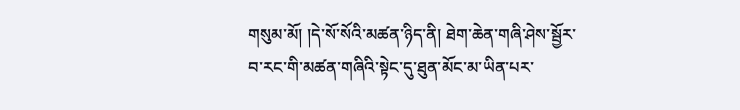གསུམ་མོ། །དེ་སོ་སོའི་མཚན་ཉིད་ནི། ཐེག་ཆེན་གཞི་ཤེས་སྦྱོར་བ་རང་གི་མཚན་གཞིའི་སྟེང་དུ་ཐུན་མོང་མ་ཡིན་པར་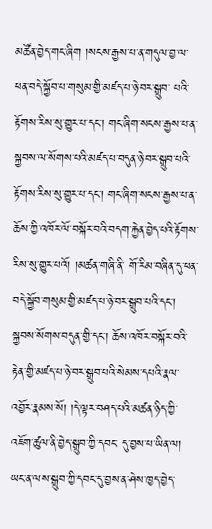མཚོན་བྱེད་གང་ཞིག །སངས་རྒྱས་པ་ན་གདུལ་བྱ་ལ་ཕན་བདེ་སྐྱོབ་པ་གསུམ་གྱི་མཛད་པ་ཉེ་བར་སྒྲུབ་ པའི་རྟོགས་རིས་སུ་གྱུར་པ་དང་། གང་ཞིག་སངས་རྒྱས་པ་ན་སྐྱབས་ལ་སོགས་པའི་མཛད་པ་བདུན་ཉེ་བར་སྒྲུབ་པའི་རྟོགས་རིས་སུ་གྱུར་པ་དང་། གང་ཞིག་སངས་རྒྱས་པ་ན་ཆོས་ཀྱི་འཁོར་ལོ་བསྐོར་བའི་བདག་རྐྱེན་བྱེད་པའི་རྟོགས་རིས་སུ་གྱུར་པའོ། །མཚན་གཞི་ནི་ གོ་རིམ་བཞིན་དུ་ཕན་བདེ་སྐྱོབ་གསུམ་གྱི་མཛད་པ་ཉེ་བར་སྒྲུབ་པའི་དང་། སྐྱབས་སོགས་བདུན་གྱི་དང་། ཆོས་འཁོར་བསྐོར་བའི་རྟེན་གྱི་མཛད་པ་ཉེ་བར་སྒྲུབ་པའི་སེམས་དཔའི་རྣལ་འབྱོར་རྣམས་སོ། །དེ་ལྟར་བཤད་པའི་མཚན་ཉིད་ཀྱི་འཇོག་ཚུལ་ནི་བྱེད་སྒྲུབ་ཀྱི་དབང་ དུ་བྱས་པ་ཡིན་ལ། ཡང་ན་ལས་སྒྲུབ་ཀྱི་དབང་དུ་བྱས་ན་ཤེས་ཁྱད་བྱེད་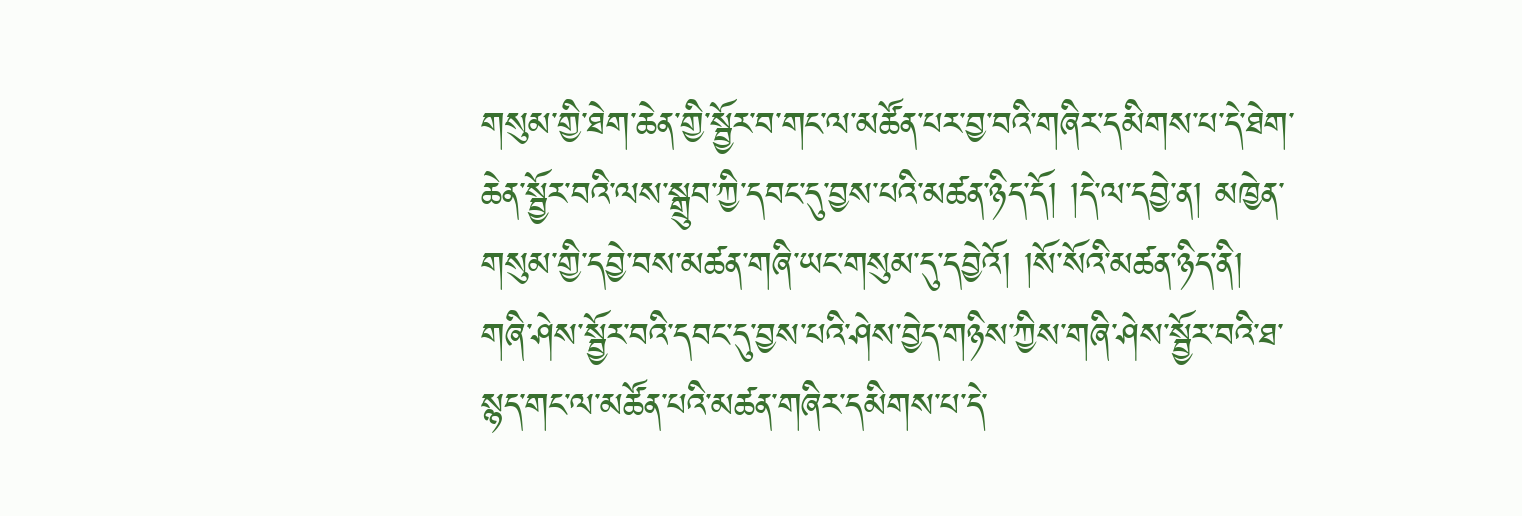གསུམ་གྱི་ཐེག་ཆེན་གྱི་སྦྱོར་བ་གང་ལ་མཚོན་པར་བྱ་བའི་གཞིར་དམིགས་པ་དེ་ཐེག་ཆེན་སྦྱོར་བའི་ལས་སྒྲུབ་ཀྱི་དབང་དུ་བྱས་པའི་མཚན་ཉིད་དོ། །དེ་ལ་དབྱེ་ན། མཁྱེན་ གསུམ་གྱི་དབྱེ་བས་མཚན་གཞི་ཡང་གསུམ་དུ་དབྱེའོ། །སོ་སོའི་མཚན་ཉིད་ནི། གཞི་ཤེས་སྦྱོར་བའི་དབང་དུ་བྱས་པའི་ཤེས་བྱེད་གཉིས་ཀྱིས་གཞི་ཤེས་སྦྱོར་བའི་ཐ་སྙད་གང་ལ་མཚོན་པའི་མཚན་གཞིར་དམིགས་པ་དེ་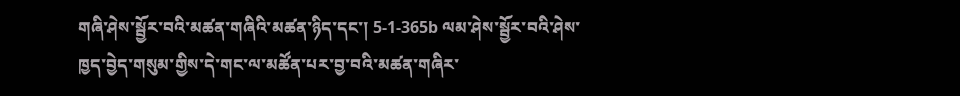གཞི་ཤེས་སྦྱོར་བའི་མཚན་གཞིའི་མཚན་ཉིད་དང་། 5-1-365b ལམ་ཤེས་སྦྱོར་བའི་ཤེས་ཁྱད་བྱེད་གསུམ་གྱིས་དེ་གང་ལ་མཚོན་པར་བྱ་བའི་མཚན་གཞིར་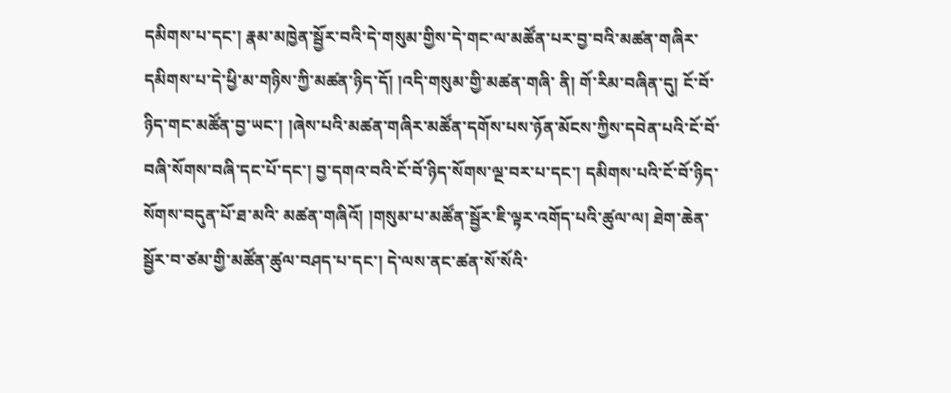དམིགས་པ་དང་། རྣམ་མཁྱེན་སྦྱོར་བའི་དེ་གསུམ་གྱིས་དེ་གང་ལ་མཚོན་པར་བྱ་བའི་མཚན་གཞིར་དམིགས་པ་དེ་ཕྱི་མ་གཉིས་ཀྱི་མཚན་ཉིད་དོ། །འདི་གསུམ་གྱི་མཚན་གཞི་ ནི། གོ་རིམ་བཞིན་དུ། ངོ་བོ་ཉིད་གང་མཚོན་བྱ་ཡང་། །ཞེས་པའི་མཚན་གཞིར་མཚོན་དགོས་པས་ཉོན་མོངས་ཀྱིས་དབེན་པའི་ངོ་བོ་བཞི་སོགས་བཞི་དང་པོ་དང་། བྱ་དགའ་བའི་ངོ་བོ་ཉིད་སོགས་ལྔ་བར་པ་དང་། དམིགས་པའི་ངོ་བོ་ཉིད་སོགས་བདུན་པོ་ཐ་མའི་ མཚན་གཞིའོ། །གསུམ་པ་མཚོན་སྦྱོར་ཇི་ལྟར་འགོད་པའི་ཚུལ་ལ། ཐེག་ཆེན་སྦྱོར་བ་ཙམ་གྱི་མཚོན་ཚུལ་བཤད་པ་དང་། དེ་ལས་ནང་ཚན་སོ་སོའི་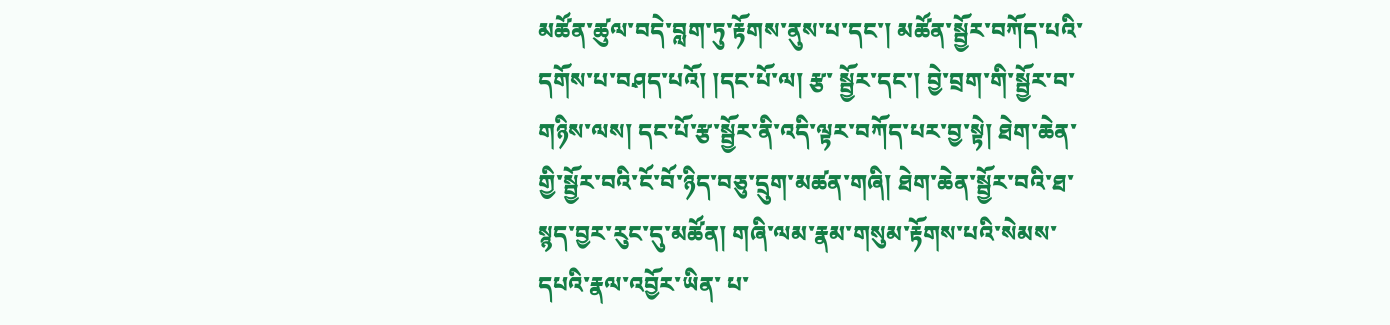མཚོན་ཚུལ་བདེ་བླག་ཏུ་རྟོགས་ནུས་པ་དང་། མཚོན་སྦྱོར་བཀོད་པའི་དགོས་པ་བཤད་པའོ། །དང་པོ་ལ། རྩ་ སྦྱོར་དང་། བྱེ་བྲག་གི་སྦྱོར་བ་གཉིས་ལས། དང་པོ་རྩ་སྦྱོར་ནི་འདི་ལྟར་བཀོད་པར་བྱ་སྟེ། ཐེག་ཆེན་གྱི་སྦྱོར་བའི་ངོ་བོ་ཉིད་བཅུ་དྲུག་མཚན་གཞི། ཐེག་ཆེན་སྦྱོར་བའི་ཐ་སྙད་བྱར་རུང་དུ་མཚོན། གཞི་ལམ་རྣམ་གསུམ་རྟོགས་པའི་སེམས་དཔའི་རྣལ་འབྱོར་ཡིན་ པ་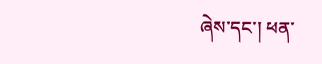ཞེས་དང་། ཕན་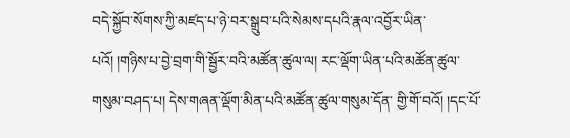བདེ་སྐྱོབ་སོགས་ཀྱི་མཛད་པ་ཉེ་བར་སྒྲུབ་པའི་སེམས་དཔའི་རྣལ་འབྱོར་ཡིན་པའོ། །གཉིས་པ་བྱེ་བྲག་གི་སྦྱོར་བའི་མཚོན་ཚུལ་ལ། རང་ལྡོག་ཡིན་པའི་མཚོན་ཚུལ་གསུམ་བཤད་པ། དེས་གཞན་ལྡོག་མིན་པའི་མཚོན་ཚུལ་གསུམ་དོན་ གྱི་གོ་བའོ། །དང་པོ་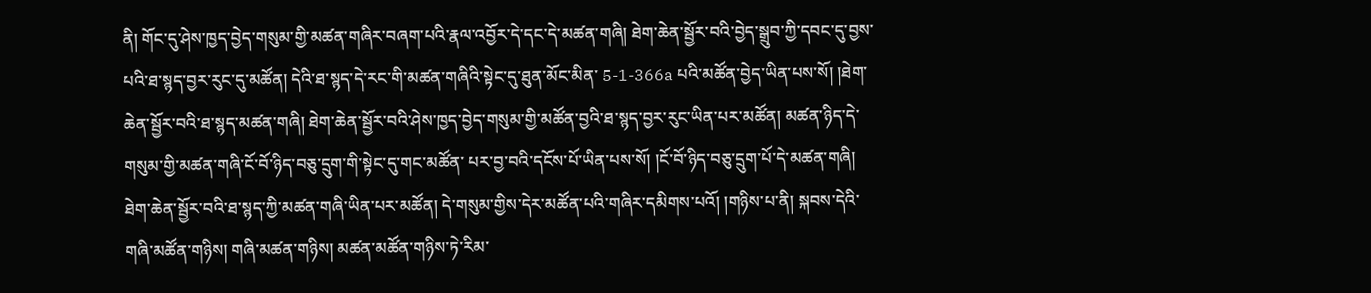ནི། གོང་དུ་ཤེས་ཁྱད་བྱེད་གསུམ་གྱི་མཚན་གཞིར་བཞག་པའི་རྣལ་འབྱོར་དེ་དང་དེ་མཚན་གཞི། ཐེག་ཆེན་སྦྱོར་བའི་བྱེད་སྒྲུབ་ཀྱི་དབང་དུ་བྱས་པའི་ཐ་སྙད་བྱར་རུང་དུ་མཚོན། དེའི་ཐ་སྙད་དེ་རང་གི་མཚན་གཞིའི་སྟེང་དུ་ཐུན་མོང་མིན་ 5-1-366a པའི་མཚོན་བྱེད་ཡིན་པས་སོ། །ཐེག་ཆེན་སྦྱོར་བའི་ཐ་སྙད་མཚན་གཞི། ཐེག་ཆེན་སྦྱོར་བའི་ཤེས་ཁྱད་བྱེད་གསུམ་གྱི་མཚོན་བྱའི་ཐ་སྙད་བྱར་རུང་ཡིན་པར་མཚོན། མཚན་ཉིད་དེ་གསུམ་གྱི་མཚན་གཞི་ངོ་བོ་ཉིད་བཅུ་དྲུག་གི་སྟེང་དུ་གང་མཚོན་ པར་བྱ་བའི་དངོས་པོ་ཡིན་པས་སོ། །ངོ་བོ་ཉིད་བཅུ་དྲུག་པོ་དེ་མཚན་གཞི། ཐེག་ཆེན་སྦྱོར་བའི་ཐ་སྙད་ཀྱི་མཚན་གཞི་ཡིན་པར་མཚོན། དེ་གསུམ་གྱིས་དེར་མཚོན་པའི་གཞིར་དམིགས་པའོ། །གཉིས་པ་ནི། སྐབས་དེའི་གཞི་མཚོན་གཉིས། གཞི་མཚན་གཉིས། མཚན་མཚོན་གཉིས་ཏེ་རིམ་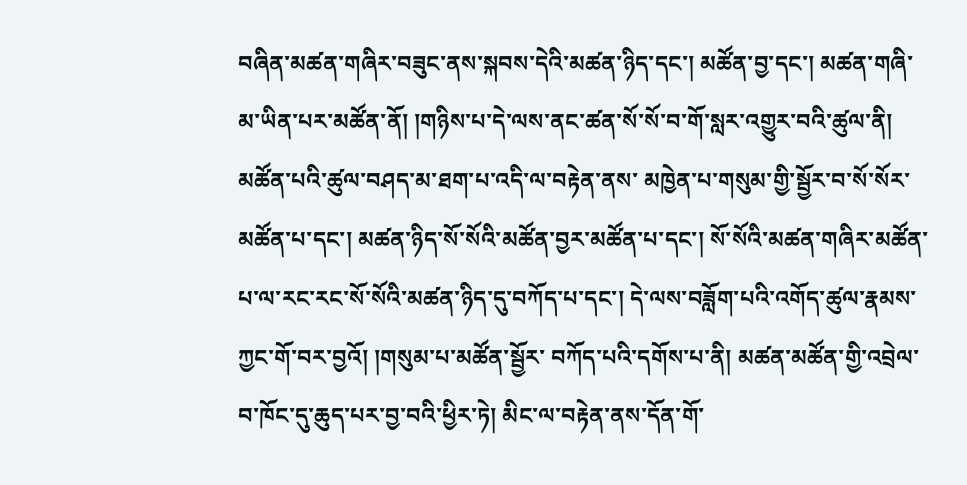བཞིན་མཚན་གཞིར་བཟུང་ནས་སྐབས་དེའི་མཚན་ཉིད་དང་། མཚོན་བྱ་དང་། མཚན་གཞི་མ་ཡིན་པར་མཚོན་ནོ། །གཉིས་པ་དེ་ལས་ནང་ཚན་སོ་སོ་བ་གོ་སླར་འགྱུར་བའི་ཚུལ་ནི། མཚོན་པའི་ཚུལ་བཤད་མ་ཐག་པ་འདི་ལ་བརྟེན་ནས་ མཁྱེན་པ་གསུམ་གྱི་སྦྱོར་བ་སོ་སོར་མཚོན་པ་དང་། མཚན་ཉིད་སོ་སོའི་མཚོན་བྱར་མཚོན་པ་དང་། སོ་སོའི་མཚན་གཞིར་མཚོན་པ་ལ་རང་རང་སོ་སོའི་མཚན་ཉིད་དུ་བཀོད་པ་དང་། དེ་ལས་བཟློག་པའི་འགོད་ཚུལ་རྣམས་ཀྱང་གོ་བར་བྱའོ། །གསུམ་པ་མཚོན་སྦྱོར་ བཀོད་པའི་དགོས་པ་ནི། མཚན་མཚོན་གྱི་འབྲེལ་བ་ཁོང་དུ་ཆུད་པར་བྱ་བའི་ཕྱིར་ཏེ། མིང་ལ་བརྟེན་ནས་དོན་གོ་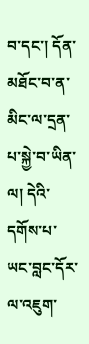བ་དང་། དོན་མཐོང་བ་ན་མིང་ལ་དྲན་པ་སྐྱེ་བ་ཡིན་ལ། དེའི་དགོས་པ་ཡང་བླང་དོར་ལ་འཇུག་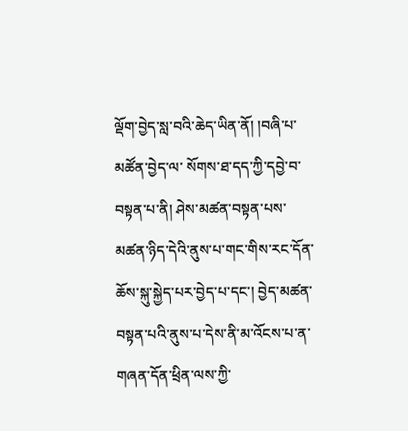ལྡོག་བྱེད་སླ་བའི་ཆེད་ཡིན་ནོ། །བཞི་པ་མཚོན་བྱེད་ལ་ སོགས་ཐ་དད་ཀྱི་དབྱེ་བ་བསྟན་པ་ནི། ཤེས་མཚན་བསྟན་པས་མཚན་ཉིད་དེའི་ནུས་པ་གང་གིས་རང་དོན་ཆོས་སྐུ་སྐྱེད་པར་བྱེད་པ་དང་། བྱེད་མཚན་བསྟན་པའི་ནུས་པ་དེས་ནི་མ་འོངས་པ་ན་གཞན་དོན་ཕྲིན་ལས་ཀྱི་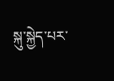སྐུ་སྐྱེད་པར་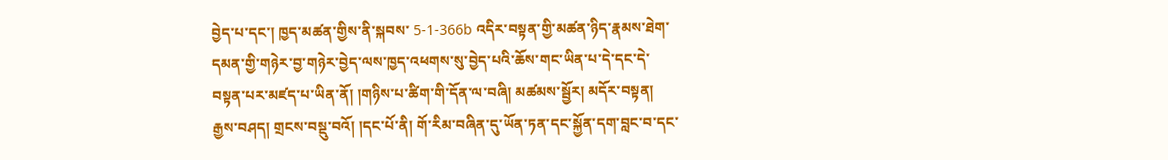བྱེད་པ་དང་། ཁྱད་མཚན་གྱིས་ནི་སྐབས་ 5-1-366b འདིར་བསྟན་གྱི་མཚན་ཉིད་རྣམས་ཐེག་དམན་གྱི་གཉེར་བྱ་གཉེར་བྱེད་ལས་ཁྱད་འཕགས་སུ་བྱེད་པའི་ཆོས་གང་ཡིན་པ་དེ་དང་དེ་བསྟན་པར་མཛད་པ་ཡིན་ནོ། །གཉིས་པ་ཚིག་གི་དོན་ལ་བཞི། མཚམས་སྦྱོར། མདོར་བསྟན། རྒྱས་བཤད། གྲངས་བསྡུ་བའོ། །དང་པོ་ནི། གོ་རིམ་བཞིན་དུ་ཡོན་ཏན་དང་སྐྱོན་དག་བླང་བ་དང་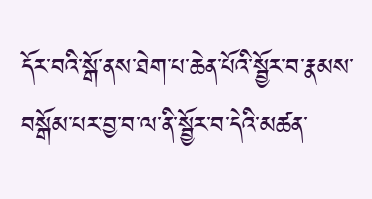དོར་བའི་སྒོ་ནས་ཐེག་པ་ཆེན་པོའི་སྦྱོར་བ་རྣམས་བསྒོམ་པར་བྱ་བ་ལ་ནི་སྦྱོར་བ་དེའི་མཚན་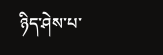ཉིད་ཤེས་པ་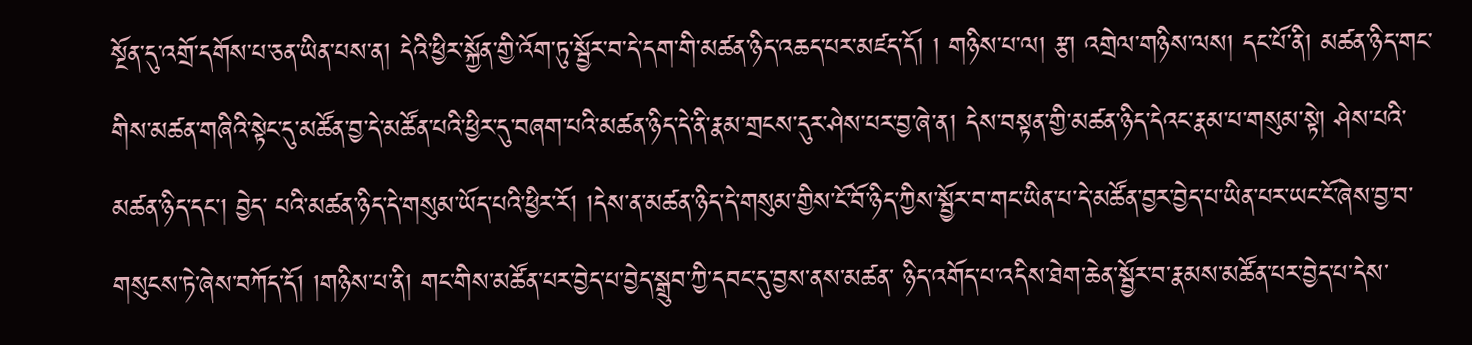སྔོན་དུ་འགྲོ་དགོས་པ་ཅན་ཡིན་པས་ན། དེའི་ཕྱིར་སྐྱོན་གྱི་འོག་ཏུ་སྦྱོར་བ་དེ་དག་གི་མཚན་ཉིད་འཆད་པར་མཛད་དོ། ། གཉིས་པ་ལ། རྩ། འགྲེལ་གཉིས་ལས། དང་པོ་ནི། མཚན་ཉིད་གང་གིས་མཚན་གཞིའི་སྟེང་དུ་མཚོན་བྱ་དེ་མཚོན་པའི་ཕྱིར་དུ་བཞག་པའི་མཚན་ཉིད་དེ་ནི་རྣམ་གྲངས་དུར་ཤེས་པར་བྱ་ཞེ་ན། དེས་བསྟན་གྱི་མཚན་ཉིད་དེའང་རྣམ་པ་གསུམ་སྟེ། ཤེས་པའི་མཚན་ཉིད་དང་། བྱེད་ པའི་མཚན་ཉིད་དེ་གསུམ་ཡོད་པའི་ཕྱིར་རོ། །དེས་ན་མཚན་ཉིད་དེ་གསུམ་གྱིས་ངོ་བོ་ཉིད་ཀྱིས་སྦྱོར་བ་གང་ཡིན་པ་དེ་མཚོན་བྱར་བྱེད་པ་ཡིན་པར་ཡང་ངོ་ཞེས་བྱ་བ་གསུངས་ཏེ་ཞེས་བཀོད་དོ། །གཉིས་པ་ནི། གང་གིས་མཚོན་པར་བྱེད་པ་བྱེད་སྒྲུབ་ཀྱི་དབང་དུ་བྱས་ནས་མཚན་ ཉིད་འགོད་པ་འདིས་ཐེག་ཆེན་སྦྱོར་བ་རྣམས་མཚོན་པར་བྱེད་པ་དེས་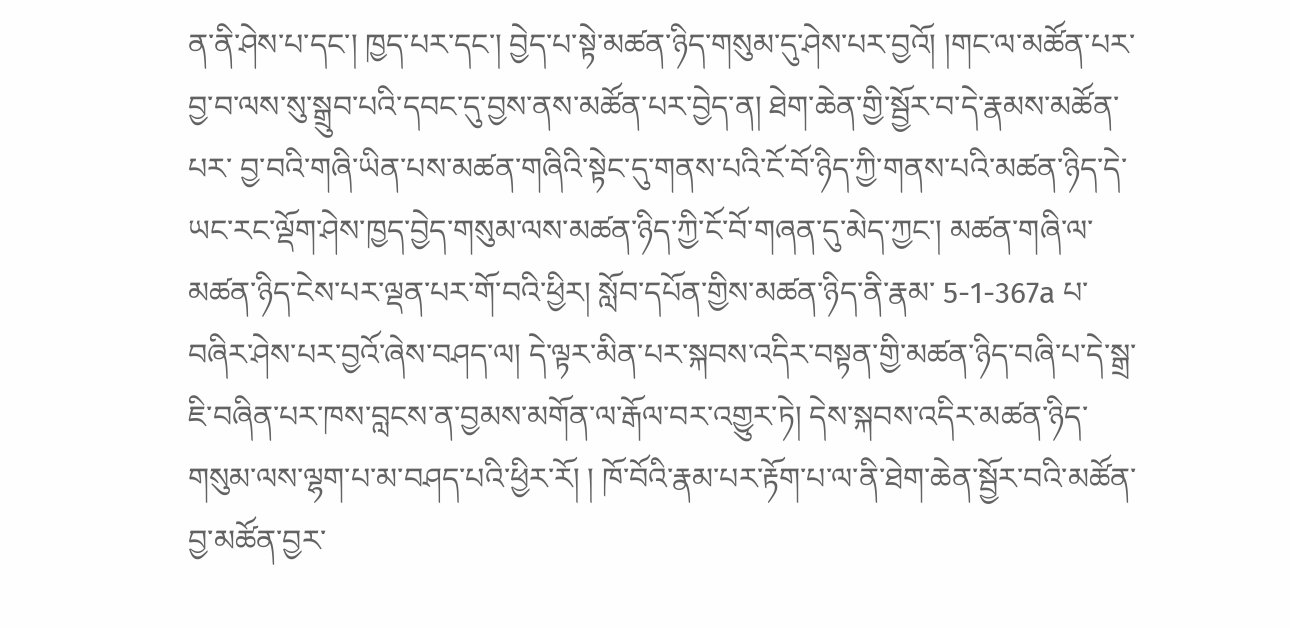ན་ནི་ཤེས་པ་དང་། ཁྱད་པར་དང་། བྱེད་པ་སྟེ་མཚན་ཉིད་གསུམ་དུ་ཤེས་པར་བྱའོ། །གང་ལ་མཚོན་པར་བྱ་བ་ལས་སུ་སྒྲུབ་པའི་དབང་དུ་བྱས་ནས་མཚོན་པར་བྱེད་ན། ཐེག་ཆེན་གྱི་སྦྱོར་བ་དེ་རྣམས་མཚོན་པར་ བྱ་བའི་གཞི་ཡིན་པས་མཚན་གཞིའི་སྟེང་དུ་གནས་པའི་ངོ་བོ་ཉིད་ཀྱི་གནས་པའི་མཚན་ཉིད་དེ་ཡང་རང་ལྡོག་ཤེས་ཁྱད་བྱེད་གསུམ་ལས་མཚན་ཉིད་ཀྱི་ངོ་བོ་གཞན་དུ་མེད་ཀྱང་། མཚན་གཞི་ལ་མཚན་ཉིད་ངེས་པར་ལྡན་པར་གོ་བའི་ཕྱིར། སློབ་དཔོན་གྱིས་མཚན་ཉིད་ནི་རྣམ་ 5-1-367a པ་བཞིར་ཤེས་པར་བྱའོ་ཞེས་བཤད་ལ། དེ་ལྟར་མིན་པར་སྐབས་འདིར་བསྟན་གྱི་མཚན་ཉིད་བཞི་པ་དེ་སྒྲ་ཇི་བཞིན་པར་ཁས་བླངས་ན་བྱམས་མགོན་ལ་རྒོལ་བར་འགྱུར་ཏེ། དེས་སྐབས་འདིར་མཚན་ཉིད་གསུམ་ལས་ལྷག་པ་མ་བཤད་པའི་ཕྱིར་རོ། ། ཁོ་བོའི་རྣམ་པར་རྟོག་པ་ལ་ནི་ཐེག་ཆེན་སྦྱོར་བའི་མཚོན་བྱ་མཚོན་བྱར་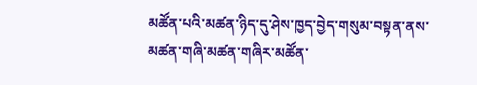མཚོན་པའི་མཚན་ཉིད་དུ་ཤེས་ཁྱད་བྱེད་གསུམ་བསྟན་ནས་མཚན་གཞི་མཚན་གཞིར་མཚོན་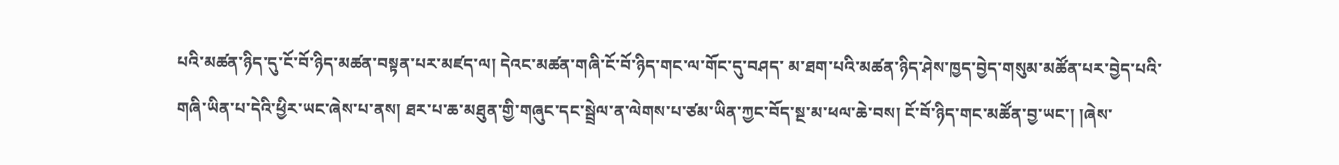པའི་མཚན་ཉིད་དུ་ངོ་བོ་ཉིད་མཚན་བསྟན་པར་མཛད་ལ། དེའང་མཚན་གཞི་ངོ་བོ་ཉིད་གང་ལ་གོང་དུ་བཤད་ མ་ཐག་པའི་མཚན་ཉིད་ཤེས་ཁྱད་བྱེད་གསུམ་མཚོན་པར་བྱེད་པའི་གཞི་ཡིན་པ་དེའི་ཕྱིར་ཡང་ཞེས་པ་ནས། ཐར་པ་ཆ་མཐུན་གྱི་གཞུང་དང་སྦྲེལ་ན་ལེགས་པ་ཙམ་ཡིན་ཀྱང་བོད་སྔ་མ་ཕལ་ཆེ་བས། ངོ་བོ་ཉིད་གང་མཚོན་བྱ་ཡང་། །ཞེས་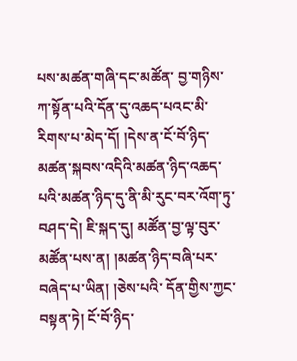པས་མཚན་གཞི་དང་མཚོན་ བྱ་གཉིས་ཀ་སྟོན་པའི་དོན་དུ་འཆད་པའང་མི་རིགས་པ་མེད་དོ། །དེས་ན་ངོ་བོ་ཉིད་མཚན་སྐབས་འདིའི་མཚན་ཉིད་འཆད་པའི་མཚན་ཉིད་དུ་ནི་མི་རུང་བར་འོག་ཏུ་བཤད་དེ། ཇི་སྐད་དུ། མཚོན་བྱ་ལྟ་བུར་མཚོན་པས་ན། །མཚན་ཉིད་བཞི་པར་བཞེད་པ་ཡིན། །ཅེས་པའི་ དོན་གྱིས་ཀྱང་བསྟན་ཏེ། ངོ་བོ་ཉིད་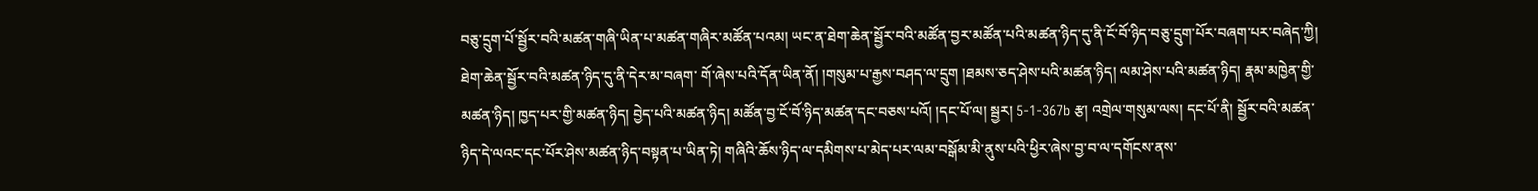བཅུ་དྲུག་པོ་སྦྱོར་བའི་མཚན་གཞི་ཡིན་པ་མཚན་གཞིར་མཚོན་པའམ། ཡང་ན་ཐེག་ཆེན་སྦྱོར་བའི་མཚོན་བྱར་མཚོན་པའི་མཚན་ཉིད་དུ་ནི་ངོ་བོ་ཉིད་བཅུ་དྲུག་པོར་བཞག་པར་བཞེད་ཀྱི། ཐེག་ཆེན་སྦྱོར་བའི་མཚན་ཉིད་དུ་ནི་དེར་མ་བཞག་ གོ་ཞེས་པའི་དོན་ཡིན་ནོ། །གསུམ་པ་རྒྱས་བཤད་ལ་དྲུག །ཐམས་ཅད་ཤེས་པའི་མཚན་ཉིད། ལམ་ཤེས་པའི་མཚན་ཉིད། རྣམ་མཁྱེན་གྱི་མཚན་ཉིད། ཁྱད་པར་གྱི་མཚན་ཉིད། བྱེད་པའི་མཚན་ཉིད། མཚོན་བྱ་ངོ་བོ་ཉིད་མཚན་དང་བཅས་པའོ། །དང་པོ་ལ། སྦྱར། 5-1-367b རྩ། འགྲེལ་གསུམ་ལས། དང་པོ་ནི། སྦྱོར་བའི་མཚན་ཉིད་དེ་ལའང་དང་པོར་ཤེས་མཚན་ཉིད་བསྟན་པ་ཡིན་ཏེ། གཞིའི་ཆོས་ཉིད་ལ་དམིགས་པ་མེད་པར་ལམ་བསྒོམ་མི་ནུས་པའི་ཕྱིར་ཞེས་བྱ་བ་ལ་དགོངས་ནས་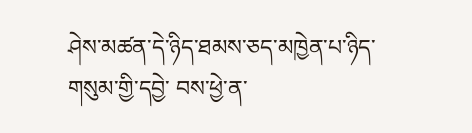ཤེས་མཚན་དེ་ཉིད་ཐམས་ཅད་མཁྱེན་པ་ཉིད་གསུམ་གྱི་དབྱེ་ བས་ཕྱེ་ན་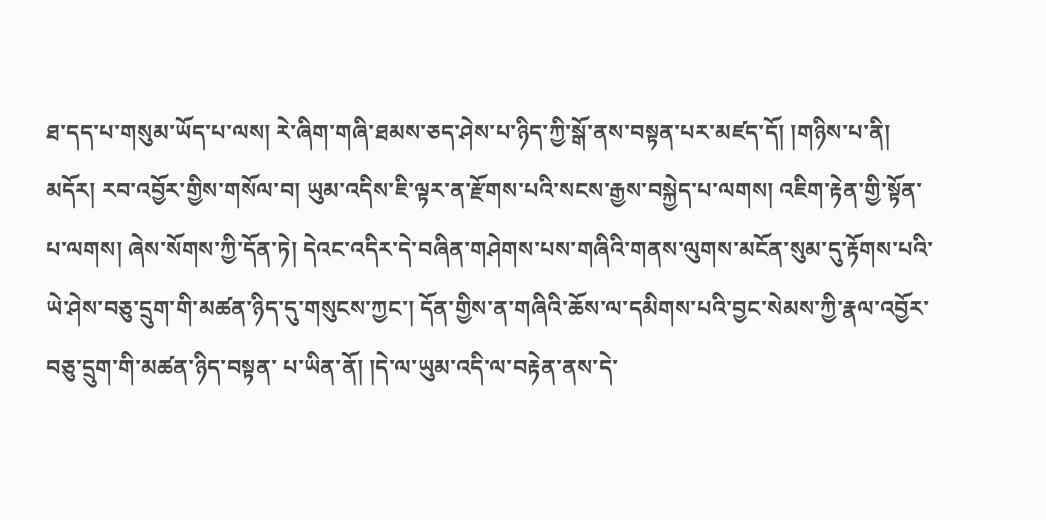ཐ་དད་པ་གསུམ་ཡོད་པ་ལས། རེ་ཞིག་གཞི་ཐམས་ཅད་ཤེས་པ་ཉིད་ཀྱི་སྒོ་ནས་བསྟན་པར་མཛད་དོ། །གཉིས་པ་ནི། མདོར། རབ་འབྱོར་གྱིས་གསོལ་བ། ཡུམ་འདིས་ཇི་ལྟར་ན་རྫོགས་པའི་སངས་རྒྱས་བསྐྱེད་པ་ལགས། འཇིག་རྟེན་གྱི་སྟོན་པ་ལགས། ཞེས་སོགས་ཀྱི་དོན་ཏེ། དེའང་འདིར་དེ་བཞིན་གཤེགས་པས་གཞིའི་གནས་ལུགས་མངོན་སུམ་དུ་རྟོགས་པའི་ཡེ་ཤེས་བཅུ་དྲུག་གི་མཚན་ཉིད་དུ་གསུངས་ཀྱང་། དོན་གྱིས་ན་གཞིའི་ཆོས་ལ་དམིགས་པའི་བྱང་སེམས་ཀྱི་རྣལ་འབྱོར་བཅུ་དྲུག་གི་མཚན་ཉིད་བསྟན་ པ་ཡིན་ནོ། །དེ་ལ་ཡུམ་འདི་ལ་བརྟེན་ནས་དེ་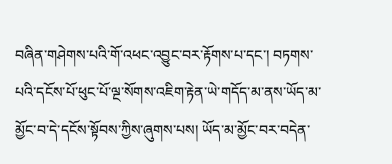བཞིན་གཤེགས་པའི་གོ་འཕང་འབྱུང་བར་རྟོགས་པ་དང་། བཏགས་པའི་དངོས་པོ་ཕུང་པོ་ལྔ་སོགས་འཇིག་རྟེན་ཡེ་གདོད་མ་ནས་ཡོད་མ་མྱོང་བ་དེ་དངོས་སྟོབས་ཀྱིས་ཞུགས་པས། ཡོད་མ་མྱོང་བར་བདེན་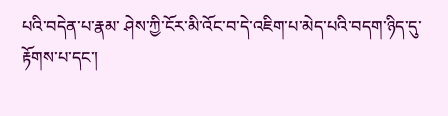པའི་བདེན་པ་རྣམ་ ཤེས་ཀྱི་ངོར་མི་འོང་བ་དེ་འཇིག་པ་མེད་པའི་བདག་ཉིད་དུ་རྟོགས་པ་དང་།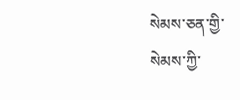སེམས་ཅན་གྱི་སེམས་ཀྱི་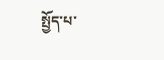སྤྱོད་པ་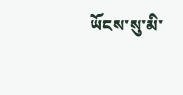ཡོངས་སུ་མི་